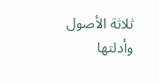ثلاثة الأصول وأدلتها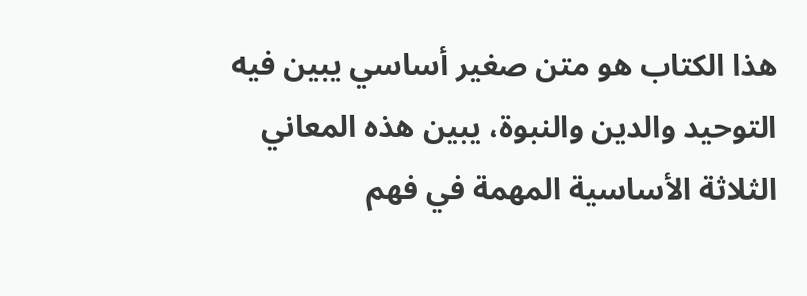هذا الكتاب هو متن صغير أساسي يبين فيه التوحيد والدين والنبوة، يبين هذه المعاني الثلاثة الأساسية المهمة في فهم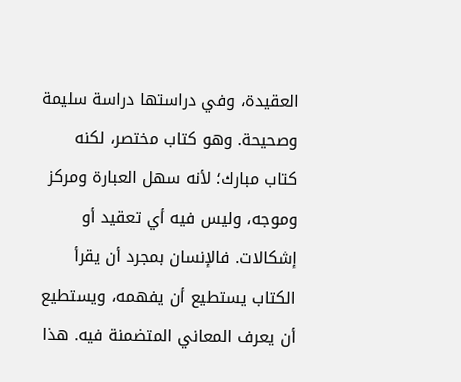العقيدة، وفي دراستها دراسة سليمة وصحيحة. وهو كتاب مختصر، لكنه كتاب مبارك؛ لأنه سهل العبارة ومركز وموجه، وليس فيه أي تعقيد أو إشكالات. فالإنسان بمجرد أن يقرأ الكتاب يستطيع أن يفهمه، ويستطيع أن يعرف المعاني المتضمنة فيه. هذا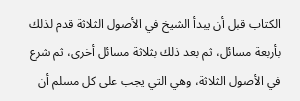الكتاب قبل أن يبدأ الشيخ في الأصول الثلاثة قدم لذلك بأربعة مسائل، ثم بعد ذلك بثلاثة مسائل أخرى، ثم شرع في الأصول الثلاثة، وهي التي يجب على كل مسلم أن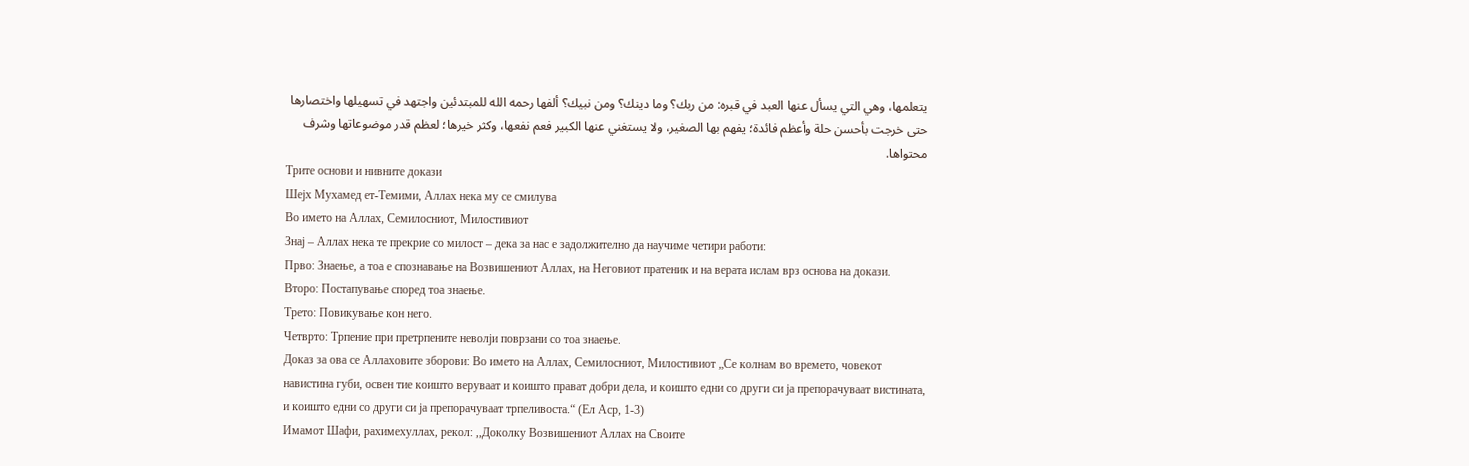يتعلمها، وهي التي يسأل عنها العبد في قبره: من ربك؟ وما دينك؟ ومن نبيك؟ ألفها رحمه الله للمبتدئين واجتهد في تسهيلها واختصارها حتى خرجت بأحسن حلة وأعظم فائدة؛ يفهم بها الصغير، ولا يستغني عنها الكبير فعم نفعها، وكثر خيرها؛ لعظم قدر موضوعاتها وشرف محتواها.
Трите основи и нивните докази
Шејх Мухамед ет-Темими, Аллах нека му се смилува
Во името на Аллах, Семилосниот, Милостивиот
Знај – Аллах нека те прекрие со милост – дека за нас е задолжително да научиме четири работи:
Прво: Знаење, а тоа е спознавање на Возвишениот Аллах, на Неговиот пратеник и на верата ислам врз основа на докази.
Второ: Постапување според тоа знаење.
Трето: Повикување кон него.
Четврто: Трпение при претрпените неволји поврзани со тоа знаење.
Доказ за ова се Аллаховите зборови: Во името на Аллах, Семилосниот, Милостивиот „Се колнам во времето, човекот навистина губи, освен тие коишто веруваат и коишто прават добри дела, и коишто едни со други си ја препорачуваат вистината, и коишто едни со други си ја препорачуваат трпеливоста.“ (Ел Аср, 1-3)
Имамот Шафи, рахимехуллах, рекол: ,,Доколку Возвишениот Аллах на Своите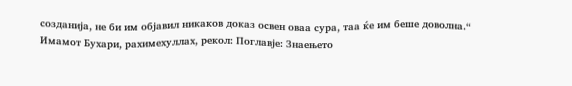созданија, не би им објавил никаков доказ освен оваа сура, таа ќе им беше доволна.“
Имамот Бухари, рахимехуллах, рекол: Поглавје: Знаењето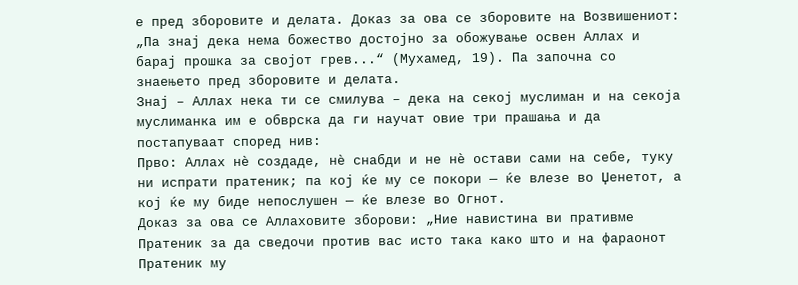е пред зборовите и делата. Доказ за ова се зборовите на Возвишениот: „Па знај дека нема божество достојно за обожување освен Аллах и барај прошка за својот грев...“ (Мухамед, 19). Па започна со знаењето пред зборовите и делата.
Знај – Аллах нека ти се смилува – дека на секој муслиман и на секоја муслиманка им е обврска да ги научат овие три прашања и да постапуваат според нив:
Прво: Аллах нè создаде, нè снабди и не нè остави сами на себе, туку ни испрати пратеник; па кој ќе му се покори — ќе влезе во Џенетот, а кој ќе му биде непослушен — ќе влезе во Огнот.
Доказ за ова се Аллаховите зборови: „Ние навистина ви пративме Пратеник за да сведочи против вас исто така како што и на фараонот Пратеник му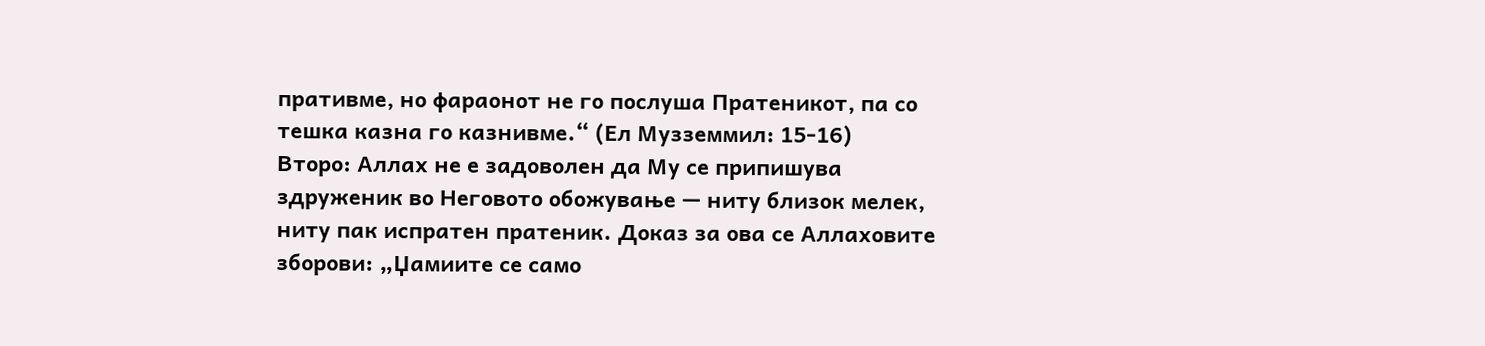пративме, но фараонот не го послуша Пратеникот, па со тешка казна го казнивме.“ (Ел Музземмил: 15-16)
Второ: Аллах не е задоволен да Му се припишува здруженик во Неговото обожување — ниту близок мелек, ниту пак испратен пратеник. Доказ за ова се Аллаховите зборови: „Џамиите се само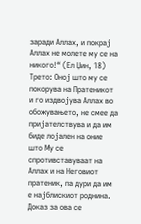заради Аллах, и покрај Аллах не молете му се на никого!“ (Ел Џин, 18)
Трето: Оној што му се покорува на Пратеникот и го издвојува Аллах во обожувањето, не смее да пријателствува и да им биде лојален на оние што Му се спротивставуваат на Аллах и на Неговиот пратеник, па дури да им е најблискиот роднина.
Доказ за ова се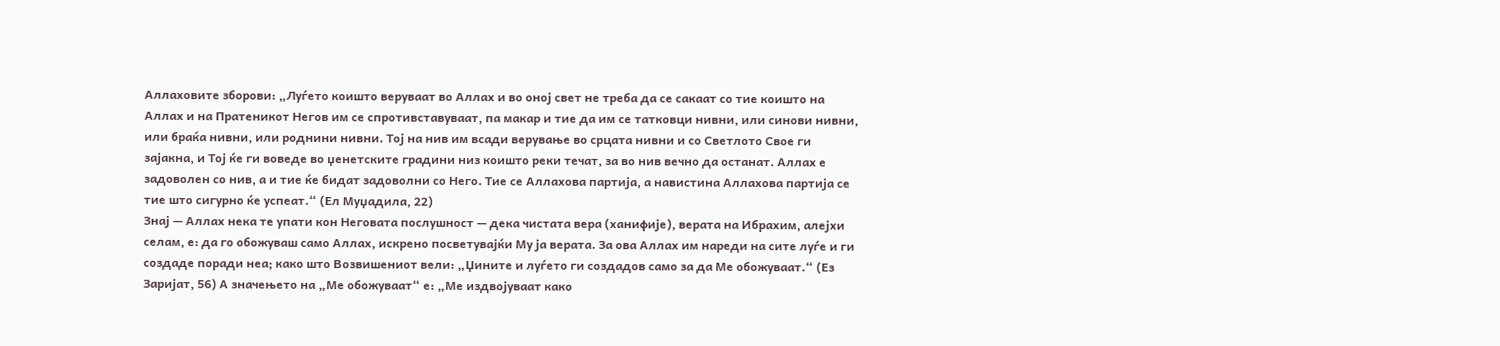Аллаховите зборови: „Луѓето коишто веруваат во Аллах и во оној свет не треба да се сакаат со тие коишто на Аллах и на Пратеникот Негов им се спротивставуваат, па макар и тие да им се татковци нивни, или синови нивни, или браќа нивни, или роднини нивни. Тој на нив им всади верување во срцата нивни и со Светлото Свое ги зајакна, и Тој ќе ги воведе во џенетските градини низ коишто реки течат, за во нив вечно да останат. Аллах е задоволен со нив, а и тие ќе бидат задоволни со Него. Тие се Аллахова партија, а навистина Аллахова партија се тие што сигурно ќе успеат.“ (Ел Муџадила, 22)
Знај — Аллах нека те упати кон Неговата послушност — дека чистата вера (ханифије), верата на Ибрахим, алејхи селам, е: да го обожуваш само Аллах, искрено посветувајќи Му ја верата. За ова Аллах им нареди на сите луѓе и ги создаде поради неа; како што Возвишениот вели: „Џините и луѓето ги создадов само за да Ме обожуваат.“ (Ез Заријат, 56) А значењето на „Ме обожуваат“ е: „Ме издвојуваат како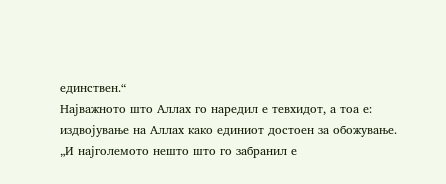единствен.“
Најважното што Аллах го наредил е тевхидот, а тоа е: издвојување на Аллах како единиот достоен за обожување.
„И најголемото нешто што го забранил е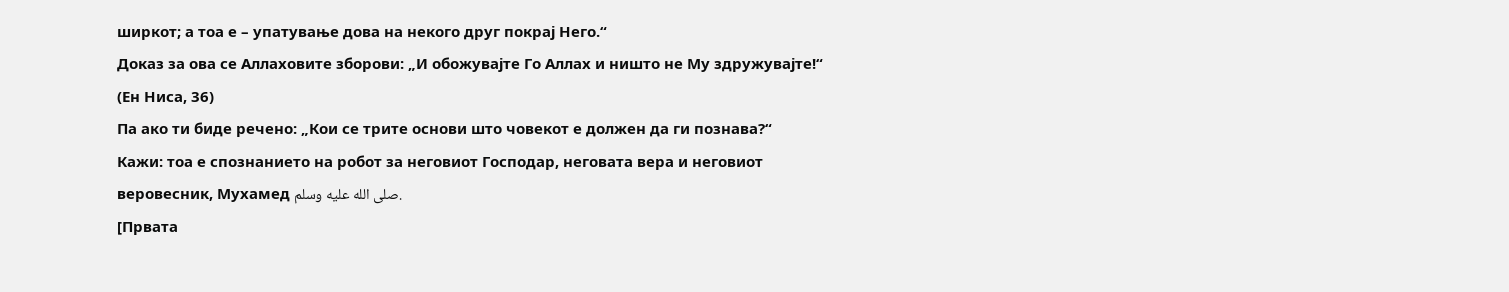ширкот; а тоа е – упатување дова на некого друг покрај Него.“
Доказ за ова се Аллаховите зборови: „И обожувајте Го Аллах и ништо не Му здружувајте!“ (Ен Ниса, 36)
Па ако ти биде речено: „Кои се трите основи што човекот е должен да ги познава?“
Кажи: тоа е спознанието на робот за неговиот Господар, неговата вера и неговиот веровесник, Мухамед صلى الله عليه وسلم.
[Првата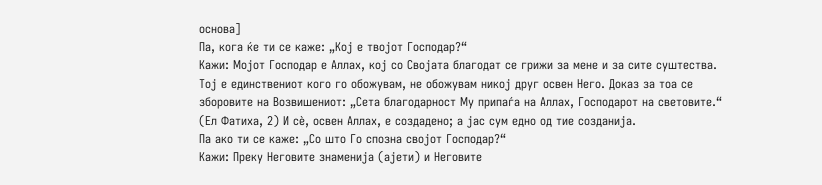основа]
Па, кога ќе ти се каже: „Кој е твојот Господар?“
Кажи: Мојот Господар е Аллах, кој со Својата благодат се грижи за мене и за сите суштества. Тој е единствениот кого го обожувам, не обожувам никој друг освен Него. Доказ за тоа се зборовите на Возвишениот: „Сета благодарност Му припаѓа на Аллах, Господарот на световите.“ (Ел Фатиха, 2) И сè, освен Аллах, е создадено; а јас сум едно од тие созданија.
Па ако ти се каже: „Со што Го спозна својот Господар?“
Кажи: Преку Неговите знаменија (ајети) и Неговите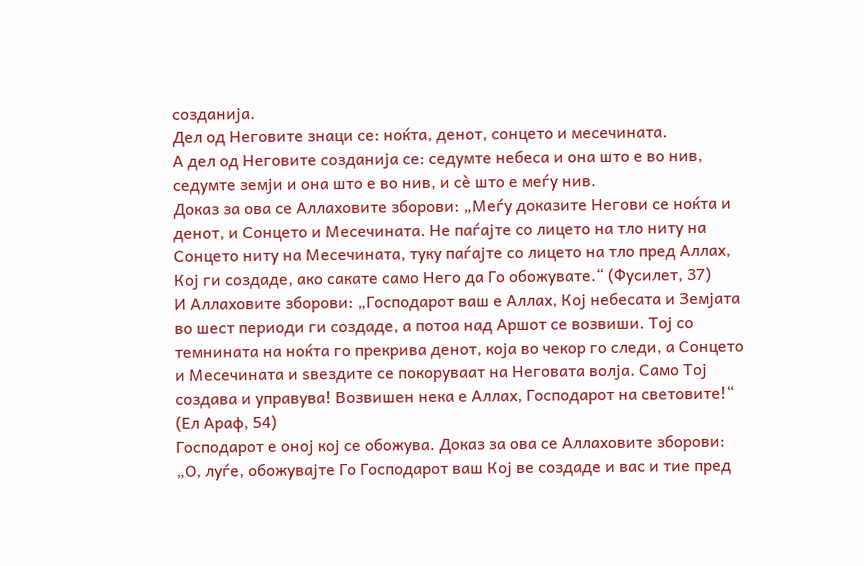созданија.
Дел од Неговите знаци се: ноќта, денот, сонцето и месечината.
А дел од Неговите созданија се: седумте небеса и она што е во нив, седумте земји и она што е во нив, и сѐ што е меѓу нив.
Доказ за ова се Аллаховите зборови: „Меѓу доказите Негови се ноќта и денот, и Сонцето и Месечината. Не паѓајте со лицето на тло ниту на Сонцето ниту на Месечината, туку паѓајте со лицето на тло пред Аллах, Кој ги создаде, ако сакате само Него да Го обожувате.“ (Фусилет, 37)
И Аллаховите зборови: „Господарот ваш е Аллах, Кој небесата и Земјата во шест периоди ги создаде, а потоа над Аршот се возвиши. Тој со темнината на ноќта го прекрива денот, која во чекор го следи, а Сонцето и Месечината и ѕвездите се покоруваат на Неговата волја. Само Тој создава и управува! Возвишен нека е Аллах, Господарот на световите!“ (Ел Араф, 54)
Господарот е оној кој се обожува. Доказ за ова се Аллаховите зборови: „О, луѓе, обожувајте Го Господарот ваш Кој ве создаде и вас и тие пред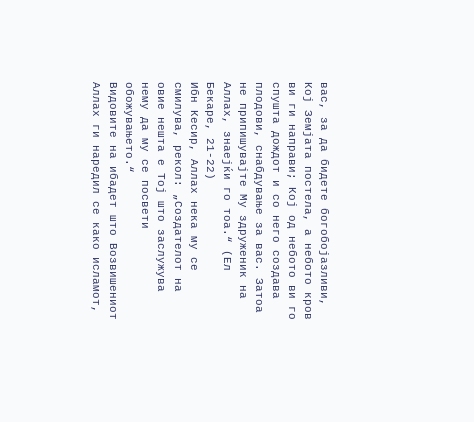вас, за да бидете богобојазливи, Кој Земјата постела, а небото кров ви ги направи; Кој од небото ви го спушта дождот и со него создава плодови, снабдување за вас. Затоа не припишувајте Му здруженик на Аллах, знаејќи го тоа.“ (Ел Бекаре, 21-22)
Ибн Кесир, Аллах нека му се смилува, рекол: „Создателот на овие нешта е Тој што заслужува нему да му се посвети обожувањето.“
Видовите на ибадет што Возвишениот Аллах ги наредил се како исламот,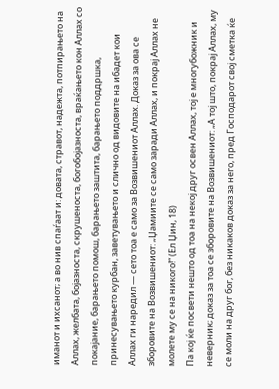иманот и ихсанот; а во нив спаѓаат и: довата, стравот, надежта, потпирањето на Аллах, желбата, бојазноста, скрушеноста, богобојазноста, враќањето кон Аллах со покајание, барањето помош, барањето заштита, барањето поддршка, принесувањето курбан, заветувањето и слично од видовите на ибадет кои Аллах ги наредил — сето тоа е само за Возвишениот Аллах. Доказ за ова се зборовите на Возвишениот: „Џамиите се само заради Аллах, и покрај Аллах не молете му се на никого!“ (Ел Џин, 18)
Па кој ќе посвети нешто од тоа на некој друг освен Аллах, тој е многубожник и неверник; доказ за тоа се зборовите на Возвишениот: „А тој што, покрај Аллах, му се моли на друг бог, без никаков доказ за него, пред Господарот свој сметка ќе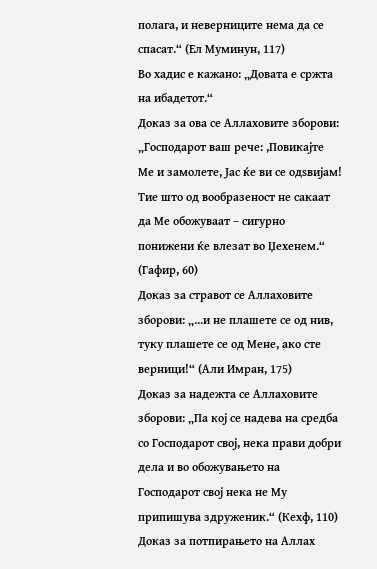полага, и неверниците нема да се спасат.“ (Ел Муминун, 117)
Во хадис е кажано: „Довата е сржта на ибадетот.“
Доказ за ова се Аллаховите зборови: „Господарот ваш рече: ,Повикајте Ме и замолете, Јас ќе ви се одѕвијам! Тие што од вообразеност не сакаат да Ме обожуваат – сигурно понижени ќе влезат во Џехенем.“ (Гафир, 60)
Доказ за стравот се Аллаховите зборови: „...и не плашете се од нив, туку плашете се од Мене, ако сте верници!“ (Али Имран, 175)
Доказ за надежта се Аллаховите зборови: „Па кој се надева на средба со Господарот свој, нека прави добри дела и во обожувањето на Господарот свој нека не Му припишува здруженик.“ (Кехф, 110)
Доказ за потпирањето на Аллах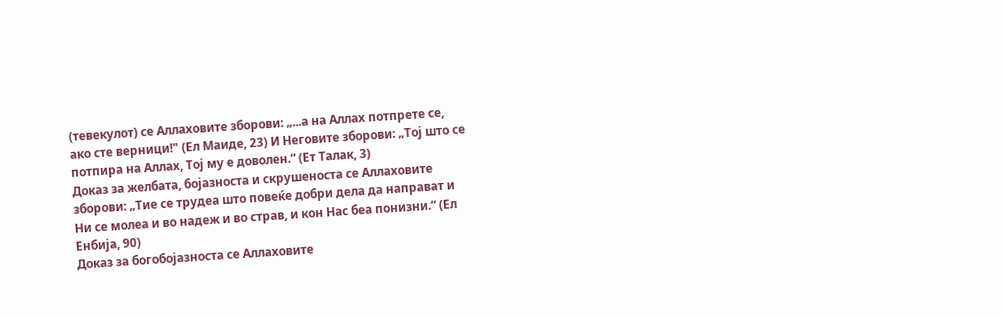(тевекулот) се Аллаховите зборови: „...а на Аллах потпрете се, ако сте верници!" (Ел Маиде, 23) И Неговите зборови: „Тој што се потпира на Аллах, Тој му е доволен.“ (Ет Талак, 3)
Доказ за желбата, бојазноста и скрушеноста се Аллаховите зборови: „Тие се трудеа што повеќе добри дела да направат и Ни се молеа и во надеж и во страв, и кон Нас беа понизни.“ (Ел Енбија, 90)
Доказ за богобојазноста се Аллаховите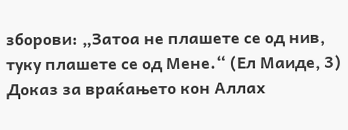зборови: „Затоа не плашете се од нив, туку плашете се од Мене.“ (Ел Маиде, 3)
Доказ за враќањето кон Аллах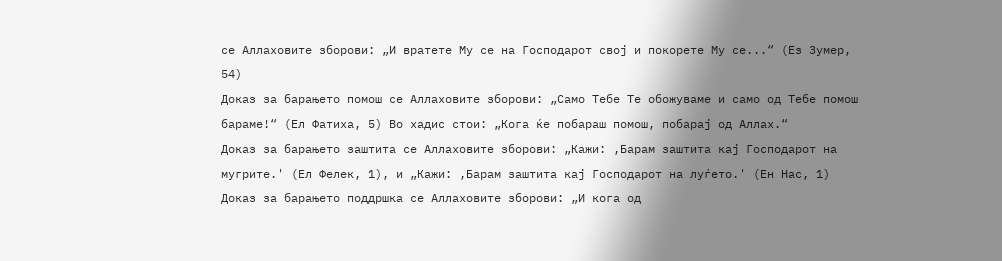се Аллаховите зборови: „И вратете Му се на Господарот свој и покорете Му се...“ (Ез Зумер, 54)
Доказ за барањето помош се Аллаховите зборови: „Само Тебе Те обожуваме и само од Тебе помош бараме!“ (Ел Фатиха, 5) Во хадис стои: „Кога ќе побараш помош, побарај од Аллах.“
Доказ за барањето заштита се Аллаховите зборови: „Кажи: ,Барам заштита кај Господарот на мугрите.' (Ел Фелек, 1), и „Кажи: ,Барам заштита кај Господарот на луѓето.' (Ен Нас, 1)
Доказ за барањето поддршка се Аллаховите зборови: „И кога од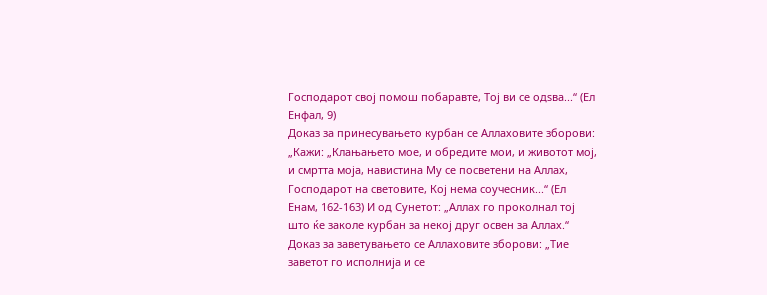Господарот свој помош побаравте, Тој ви се одѕва...“ (Ел Енфал, 9)
Доказ за принесувањето курбан се Аллаховите зборови: „Кажи: „Клањањето мое, и обредите мои, и животот мој, и смртта моја, навистина Му се посветени на Аллах, Господарот на световите, Кој нема соучесник...“ (Ел Енам, 162-163) И од Сунетот: „Аллах го проколнал тој што ќе заколе курбан за некој друг освен за Аллах.“
Доказ за заветувањето се Аллаховите зборови: „Тие заветот го исполнија и се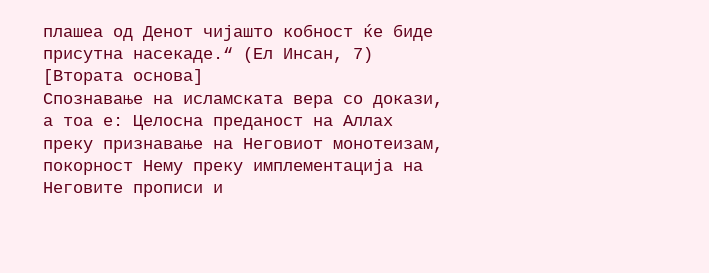плашеа од Денот чијашто кобност ќе биде присутна насекаде.“ (Ел Инсан, 7)
[Втората основа]
Спознавање на исламската вера со докази, а тоа е: Целосна преданост на Аллах преку признавање на Неговиот монотеизам, покорност Нему преку имплементација на Неговите прописи и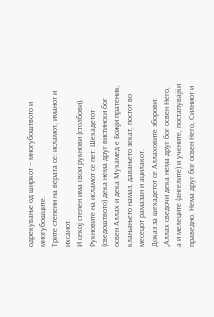одрекување од ширкот – многубоштвото и многубошците.
Трите степени на верата се: исламот, иманот и ихсанот.
И секој степен има свои рукнови (столбови).
Рукновите на исламот се пет: Шехадетот (сведоштвото) дека нема друг вистински бог освен Аллах и дека Мухамед е Божји пратеник, клањањето намаз, давањето зекат, постот во месецот рамазан и аџилакот.
Доказ за шехадетот се Аллаховите зборови: „Аллах сведочи дека нема друг бог освен Него, а и мелеците (ангелите) и учените, постапувајќи праведно. Нема друг бог освен Него, Силниот и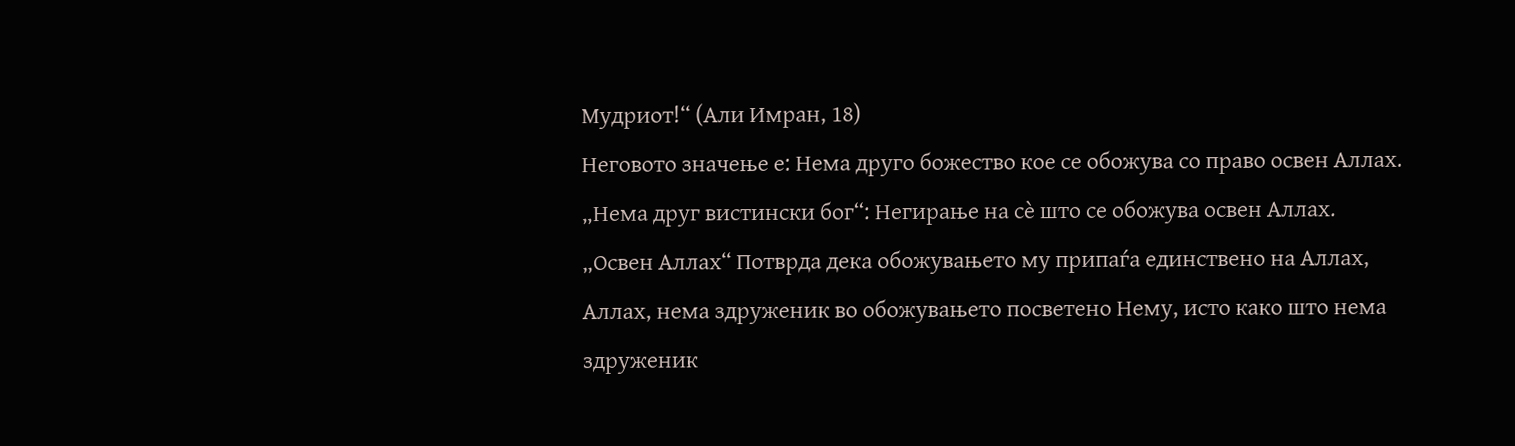Мудриот!“ (Али Имран, 18)
Неговото значење е: Нема друго божество кое се обожува со право освен Аллах.
„Нема друг вистински бог“: Негирање на сè што се обожува освен Аллах.
„Освен Аллах“ Потврда дека обожувањето му припаѓа единствено на Аллах,
Аллах, нема здруженик во обожувањето посветено Нему, исто како што нема здруженик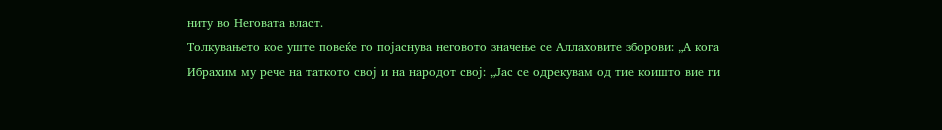ниту во Неговата власт.
Толкувањето кое уште повеќе го појаснува неговото значење се Аллаховите зборови: „А кога Ибрахим му рече на таткото свој и на народот свој: „Јас се одрекувам од тие коишто вие ги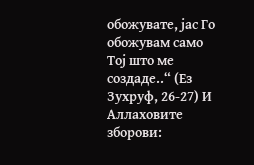обожувате, јас Го обожувам само Тој што ме создаде..“ (Ез Зухруф, 26-27) И Аллаховите зборови: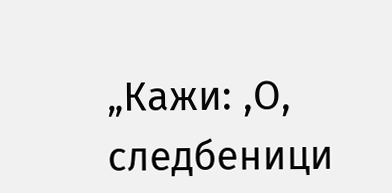„Кажи: ,О, следбеници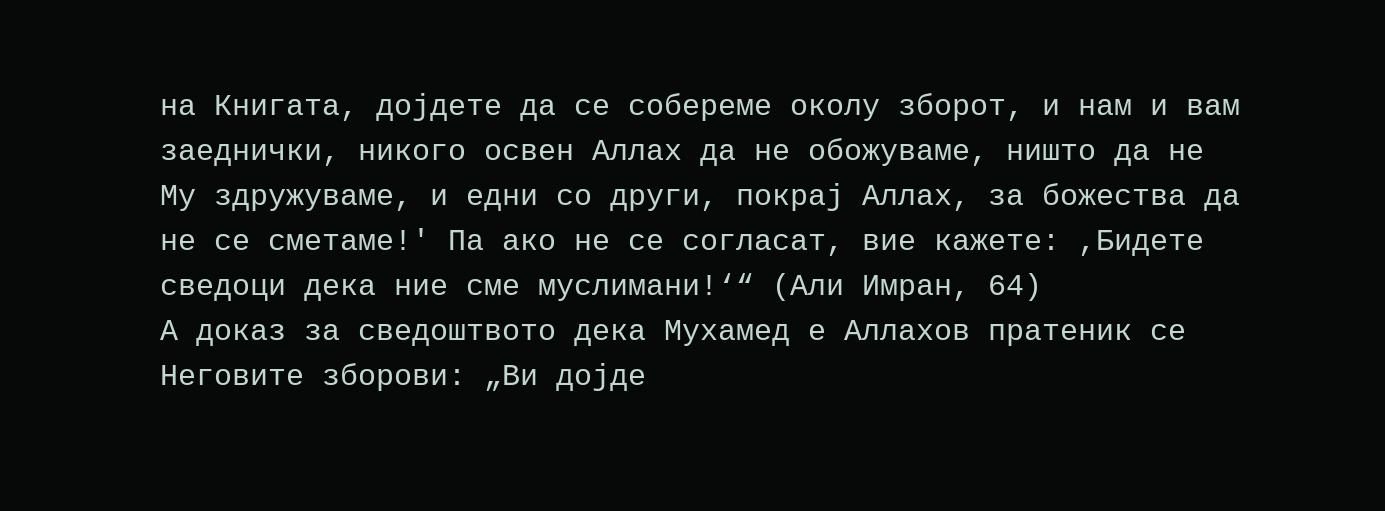на Книгата, дојдете да се собереме околу зборот, и нам и вам заеднички, никого освен Аллах да не обожуваме, ништо да не Му здружуваме, и едни со други, покрај Аллах, за божества да не се сметаме!' Па ако не се согласат, вие кажете: ,Бидете сведоци дека ние сме муслимани!‘“ (Али Имран, 64)
А доказ за сведоштвото дека Мухамед е Аллахов пратеник се Неговите зборови: „Ви дојде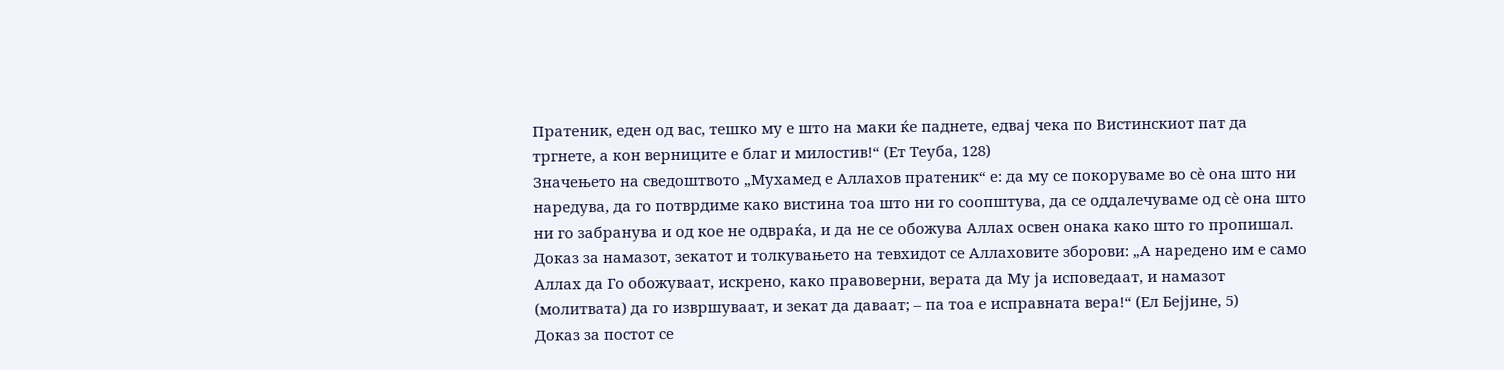Пратеник, еден од вас, тешко му е што на маки ќе паднете, едвај чека по Вистинскиот пат да тргнете, а кон верниците е благ и милостив!“ (Ет Теуба, 128)
Значењето на сведоштвото „Мухамед е Аллахов пратеник“ е: да му се покоруваме во сѐ она што ни наредува, да го потврдиме како вистина тоа што ни го соопштува, да се оддалечуваме од сѐ она што ни го забранува и од кое не одвраќа, и да не се обожува Аллах освен онака како што го пропишал.
Доказ за намазот, зекатот и толкувањето на тевхидот се Аллаховите зборови: „А наредено им е само Аллах да Го обожуваат, искрено, како правоверни, верата да Му ја исповедаат, и намазот (молитвата) да го извршуваат, и зекат да даваат; – па тоа е исправната вера!“ (Ел Бејјине, 5)
Доказ за постот се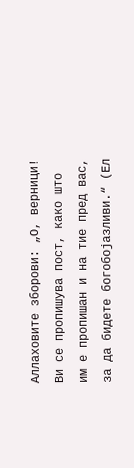Аллаховите зборови: „О, верници! Ви се пропишува пост, како што им е пропишан и на тие пред вас, за да бидете богобојазливи.“ (Ел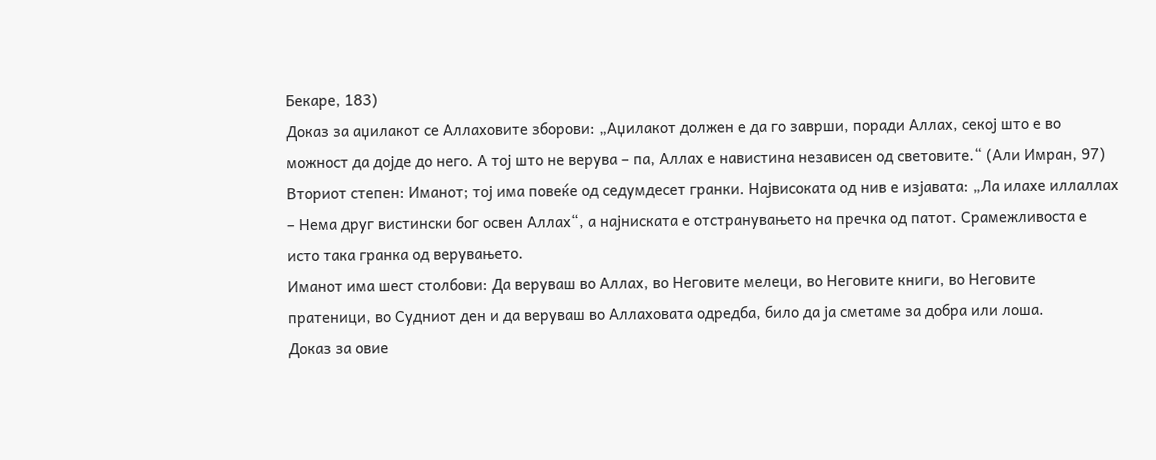Бекаре, 183)
Доказ за аџилакот се Аллаховите зборови: „Аџилакот должен е да го заврши, поради Аллах, секој што е во можност да дојде до него. А тој што не верува – па, Аллах е навистина независен од световите.“ (Али Имран, 97)
Вториот степен: Иманот; тој има повеќе од седумдесет гранки. Највисоката од нив е изјавата: „Ла илахе иллаллах – Нема друг вистински бог освен Аллах“, а најниската е отстранувањето на пречка од патот. Срамежливоста е исто така гранка од верувањето.
Иманот има шест столбови: Да веруваш во Аллах, во Неговите мелеци, во Неговите книги, во Неговите пратеници, во Судниот ден и да веруваш во Аллаховата одредба, било да ја сметаме за добра или лоша.
Доказ за овие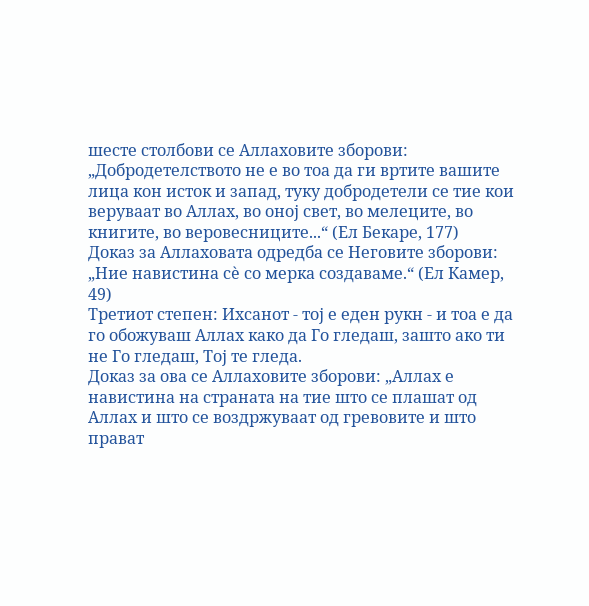шесте столбови се Аллаховите зборови: „Добродетелството не е во тоа да ги вртите вашите лица кон исток и запад, туку добродетели се тие кои веруваат во Аллах, во оној свет, во мелеците, во книгите, во веровесниците...“ (Ел Бекаре, 177)
Доказ за Аллаховата одредба се Неговите зборови: „Ние навистина сè со мерка создаваме.“ (Ел Камер, 49)
Третиот степен: Ихсанот - тој е еден рукн - и тоа е да го обожуваш Аллах како да Го гледаш, зашто ако ти не Го гледаш, Тој те гледа.
Доказ за ова се Аллаховите зборови: „Аллах е навистина на страната на тие што се плашат од Аллах и што се воздржуваат од гревовите и што прават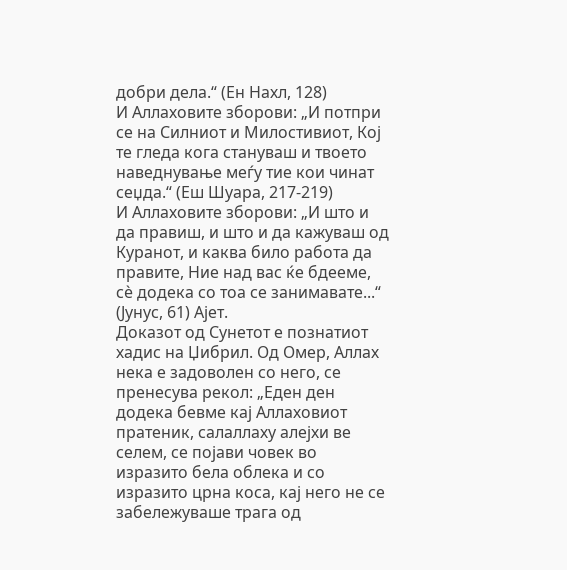добри дела.“ (Ен Нахл, 128)
И Аллаховите зборови: „И потпри се на Силниот и Милостивиот, Кој те гледа кога стануваш и твоето наведнување меѓу тие кои чинат сеџда.“ (Еш Шуара, 217-219)
И Аллаховите зборови: „И што и да правиш, и што и да кажуваш од Куранот, и каква било работа да правите, Ние над вас ќе бдееме, сè додека со тоа се занимавате...“ (Јунус, 61) Ајет.
Доказот од Сунетот е познатиот хадис на Џибрил. Од Омер, Аллах нека е задоволен со него, се пренесува рекол: „Еден ден додека бевме кај Аллаховиот пратеник, салаллаху алејхи ве селем, се појави човек во изразито бела облека и со изразито црна коса, кај него не се забележуваше трага од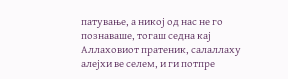патување, а никој од нас не го познаваше, тогаш седна кај Аллаховиот пратеник, салаллаху алејхи ве селем, и ги потпре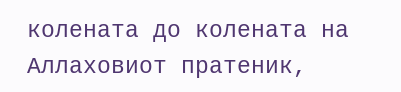колената до колената на Аллаховиот пратеник,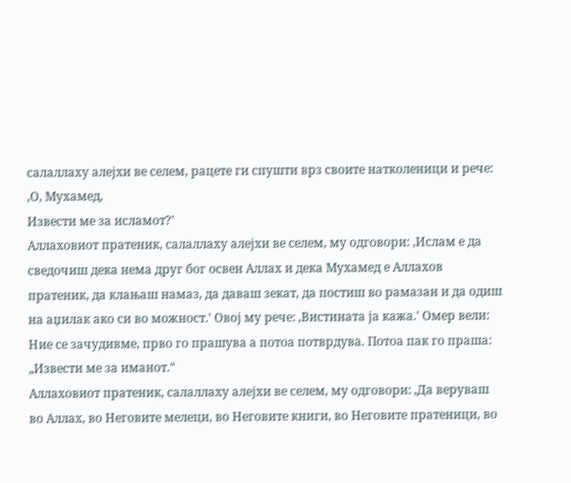салаллаху алејхи ве селем, рацете ги спушти врз своите натколеници и рече: ,О, Мухамед,
Извести ме за исламот?'
Аллаховиот пратеник, салаллаху алејхи ве селем, му одговори: ,Ислам е да сведочиш дека нема друг бог освен Аллах и дека Мухамед е Аллахов пратеник, да клањаш намаз, да даваш зекат, да постиш во рамазан и да одиш на аџилак ако си во можност.' Овој му рече: ,Вистината ја кажа.' Омер вели: Ние се зачудивме, прво го прашува а потоа потврдува. Потоа пак го праша:
„Извести ме за иманот.“
Аллаховиот пратеник, салаллаху алејхи ве селем, му одговори: ,Да веруваш во Аллах, во Неговите мелеци, во Неговите книги, во Неговите пратеници, во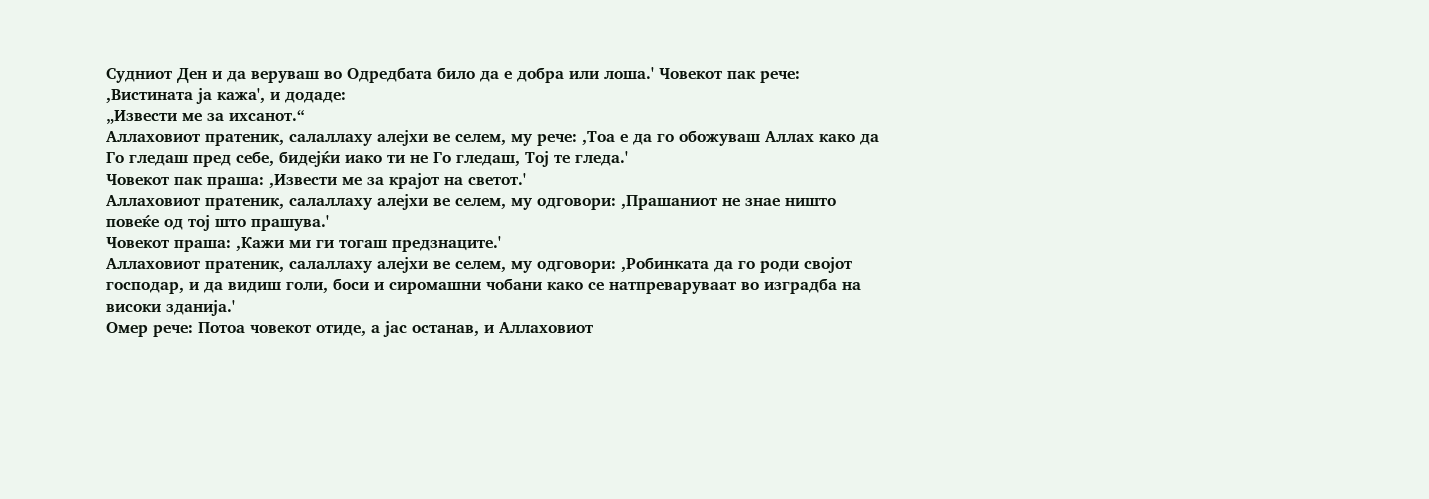Судниот Ден и да веруваш во Одредбата било да е добра или лоша.' Човекот пак рече: ,Вистината ја кажа', и додаде:
„Извести ме за ихсанот.“
Аллаховиот пратеник, салаллаху алејхи ве селем, му рече: ,Тоа е да го обожуваш Аллах како да Го гледаш пред себе, бидејќи иако ти не Го гледаш, Тој те гледа.'
Човекот пак праша: ,Извести ме за крајот на светот.'
Аллаховиот пратеник, салаллаху алејхи ве селем, му одговори: ,Прашаниот не знае ништо повеќе од тој што прашува.'
Човекот праша: ,Кажи ми ги тогаш предзнаците.'
Аллаховиот пратеник, салаллаху алејхи ве селем, му одговори: ,Робинката да го роди својот господар, и да видиш голи, боси и сиромашни чобани како се натпреваруваат во изградба на високи зданија.'
Омер рече: Потоа човекот отиде, а јас останав, и Аллаховиот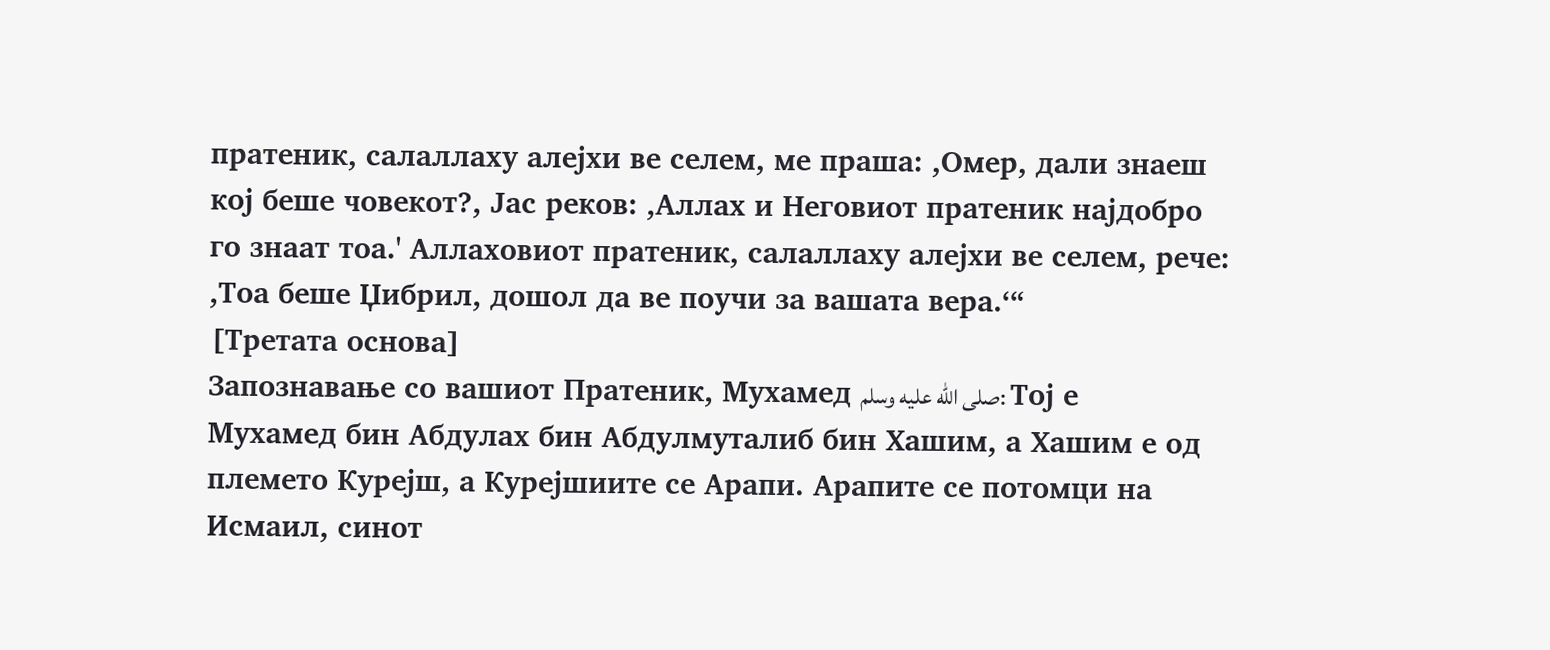пратеник, салаллаху алејхи ве селем, ме праша: ,Омер, дали знаеш кој беше човекот?, Јас реков: ,Аллах и Неговиот пратеник најдобро го знаат тоа.' Аллаховиот пратеник, салаллаху алејхи ве селем, рече: ,Тоа беше Џибрил, дошол да ве поучи за вашата вера.‘“
[Третата основа]
Запознавање со вашиот Пратеник, Мухамед صلى الله عليه وسلم: Тој е Мухамед бин Абдулах бин Абдулмуталиб бин Хашим, а Хашим е од племето Курејш, а Курејшиите се Арапи. Арапите се потомци на Исмаил, синот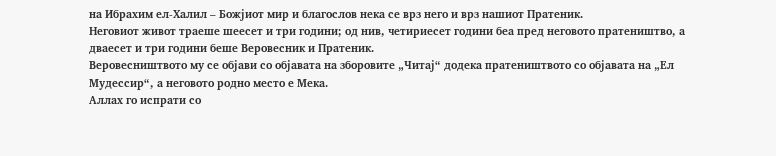на Ибрахим ел-Халил – Божјиот мир и благослов нека се врз него и врз нашиот Пратеник.
Неговиот живот траеше шеесет и три години; од нив, четириесет години беа пред неговото пратеништво, а дваесет и три години беше Веровесник и Пратеник.
Веровесништвото му се објави со објавата на зборовите „Читај“ додека пратеништвото со објавата на „Ел Мудессир“, а неговото родно место е Мека.
Аллах го испрати со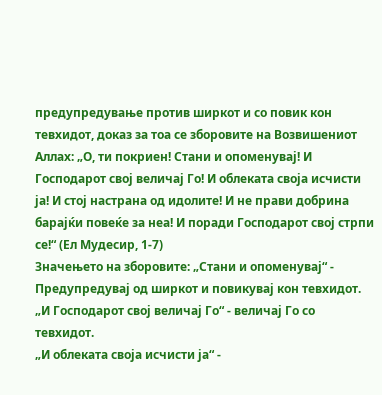предупредување против ширкот и со повик кон тевхидот, доказ за тоа се зборовите на Возвишениот Аллах: „О, ти покриен! Стани и опоменувај! И Господарот свој величај Го! И облеката своја исчисти ја! И стој настрана од идолите! И не прави добрина барајќи повеќе за неа! И поради Господарот свој стрпи се!“ (Ел Мудесир, 1-7)
Значењето на зборовите: „Стани и опоменувај“ - Предупредувај од ширкот и повикувај кон тевхидот.
„И Господарот свој величај Го“ - величај Го со тевхидот.
„И облеката своја исчисти ја“ -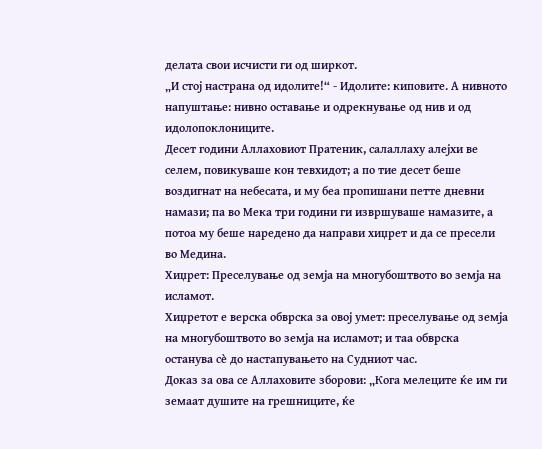делата свои исчисти ги од ширкот.
„И стој настрана од идолите!“ - Идолите: киповите. А нивното напуштање: нивно оставање и одрекнување од нив и од идолопоклониците.
Десет години Аллаховиот Пратеник, салаллаху алејхи ве селем, повикуваше кон тевхидот; а по тие десет беше воздигнат на небесата, и му беа пропишани петте дневни намази; па во Мека три години ги извршуваше намазите, а потоа му беше наредено да направи хиџрет и да се пресели во Медина.
Хиџрет: Преселување од земја на многубоштвото во земја на исламот.
Хиџретот е верска обврска за овој умет: преселување од земја на многубоштвото во земја на исламот; и таа обврска останува сè до настапувањето на Судниот час.
Доказ за ова се Аллаховите зборови: „Кога мелеците ќе им ги земаат душите на грешниците, ќе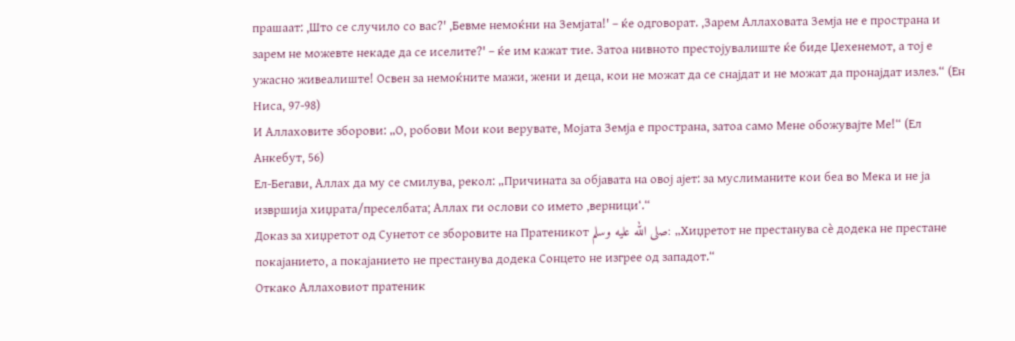прашаат: ,Што се случило со вас?' ,Бевме немоќни на Земјата!' – ќе одговорат. ,Зарем Аллаховата Земја не е пространа и зарем не можевте некаде да се иселите?' – ќе им кажат тие. Затоа нивното престојувалиште ќе биде Џехенемот, а тој е ужасно живеалиште! Освен за немоќните мажи, жени и деца, кои не можат да се снајдат и не можат да пронајдат излез.“ (Ен Ниса, 97-98)
И Аллаховите зборови: „О, робови Мои кои верувате, Мојата Земја е пространа, затоа само Мене обожувајте Ме!“ (Ел Анкебут, 56)
Ел-Бегави, Аллах да му се смилува, рекол: „Причината за објавата на овој ајет: за муслиманите кои беа во Мека и не ја извршија хиџрата/преселбата; Аллах ги ослови со името ,верници‘.“
Доказ за хиџретот од Сунетот се зборовите на Пратеникот صلى الله عليه وسلم: „Хиџретот не престанува сè додека не престане покајанието, а покајанието не престанува додека Сонцето не изгрее од западот.“
Откако Аллаховиот пратеник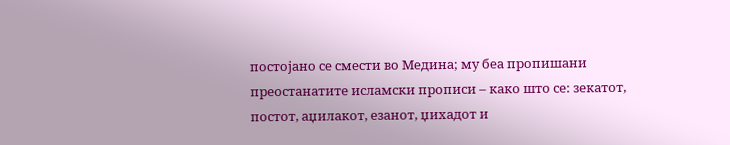постојано се смести во Медина; му беа пропишани преостанатите исламски прописи – како што се: зекатот, постот, аџилакот, езанот, џихадот и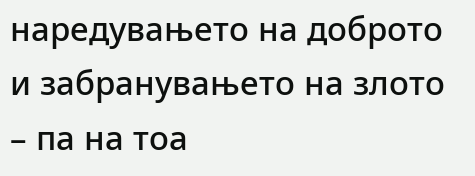наредувањето на доброто и забранувањето на злото – па на тоа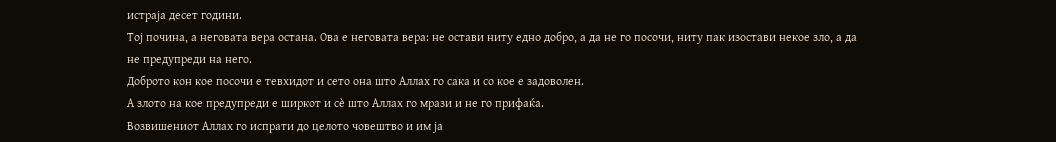истраја десет години.
Тој почина, а неговата вера остана. Ова е неговата вера: не остави ниту едно добро, а да не го посочи, ниту пак изостави некое зло, а да не предупреди на него.
Доброто кон кое посочи е тевхидот и сето она што Аллах го сака и со кое е задоволен.
А злото на кое предупреди е ширкот и сè што Аллах го мрази и не го прифаќа.
Возвишениот Аллах го испрати до целото човештво и им ја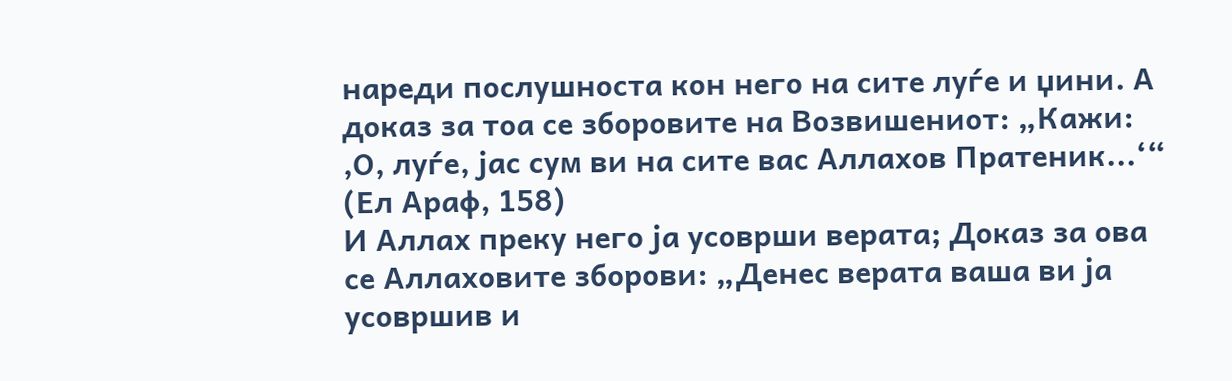нареди послушноста кон него на сите луѓе и џини. А доказ за тоа се зборовите на Возвишениот: „Кажи: ,О, луѓе, јас сум ви на сите вас Аллахов Пратеник...‘“ (Ел Араф, 158)
И Аллах преку него ја усоврши верата; Доказ за ова се Аллаховите зборови: „Денес верата ваша ви ја усовршив и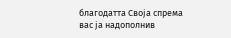благодaтта Своја спрема вас ја надополнив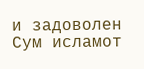и задоволен Сум исламот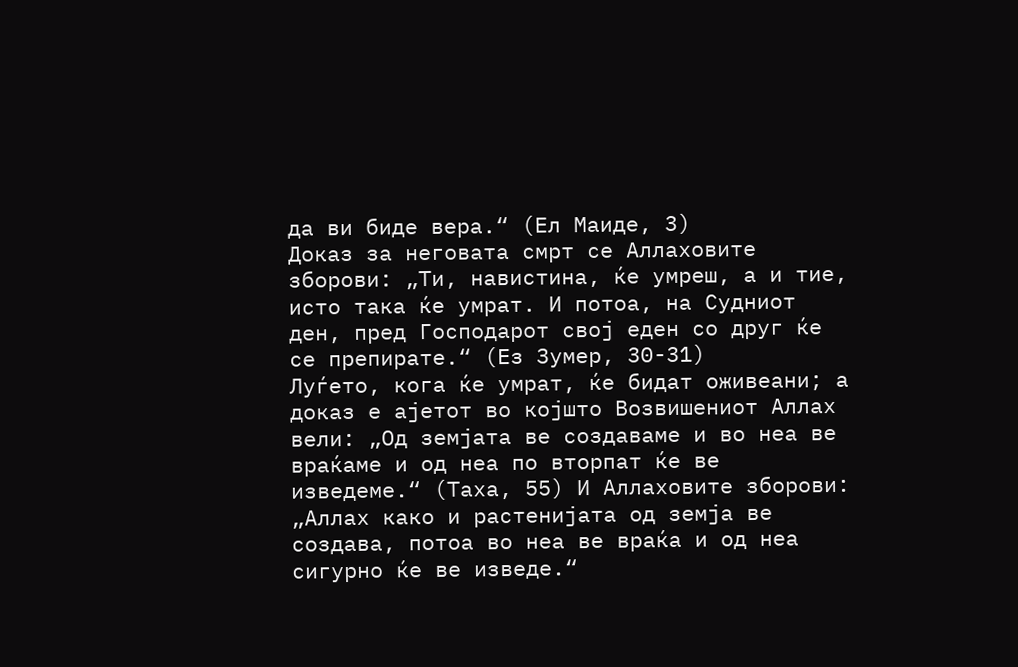да ви биде вера.“ (Ел Маиде, 3)
Доказ за неговата смрт се Аллаховите зборови: „Ти, навистина, ќе умреш, а и тие, исто така ќе умрат. И потоа, на Судниот ден, пред Господарот свој еден со друг ќе се препирате.“ (Ез Зумер, 30-31)
Луѓето, кога ќе умрат, ќе бидат оживеани; а доказ е ајетот во којшто Возвишениот Аллах вели: „Од земјата ве создаваме и во неа ве враќаме и од неа по вторпат ќе ве изведеме.“ (Таха, 55) И Аллаховите зборови: „Аллах како и растенијата од земја ве создава, потоа во неа ве враќа и од неа сигурно ќе ве изведе.“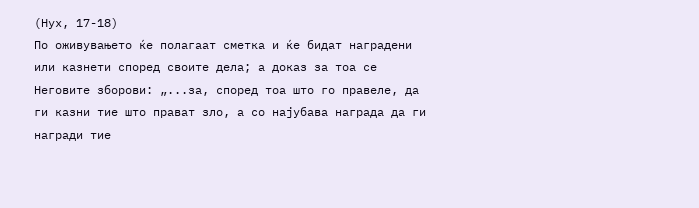(Нух, 17-18)
По оживувањето ќе полагаат сметка и ќе бидат наградени или казнети според своите дела; а доказ за тоа се Неговите зборови: „...за, според тоа што го правеле, да ги казни тие што прават зло, а со најубава награда да ги награди тие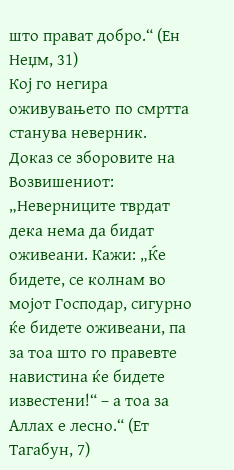што прават добро.“ (Ен Неџм, 31)
Кој го негира оживувањето по смртта станува неверник. Доказ се зборовите на Возвишениот: „Неверниците тврдат дека нема да бидат оживеани. Кажи: „Ќе бидете, се колнам во мојот Господар, сигурно ќе бидете оживеани, па за тоа што го правевте навистина ќе бидете известени!“ – а тоа за Аллах е лесно.“ (Ет Тагабун, 7)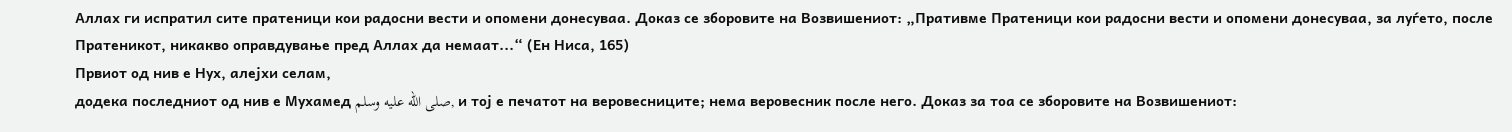Аллах ги испратил сите пратеници кои радосни вести и опомени донесуваа. Доказ се зборовите на Возвишениот: „Пративме Пратеници кои радосни вести и опомени донесуваа, за луѓето, после Пратеникот, никакво оправдување пред Аллах да немаат...“ (Ен Ниса, 165)
Првиот од нив е Нух, алејхи селам,
додека последниот од нив е Мухамед صلى الله عليه وسلم, и тој е печатот на веровесниците; нема веровесник после него. Доказ за тоа се зборовите на Возвишениот: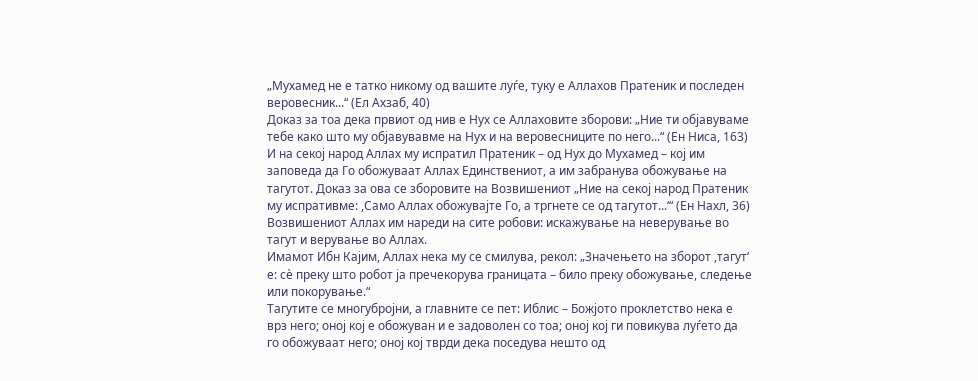„Мухамед не е татко никому од вашите луѓе, туку е Аллахов Пратеник и последен веровесник...“ (Ел Ахзаб, 40)
Доказ за тоа дека првиот од нив е Нух се Аллаховите зборови: „Ние ти објавуваме тебе како што му објавувавме на Нух и на веровесниците по него...“ (Ен Ниса, 163)
И на секој народ Аллах му испратил Пратеник – од Нух до Мухамед – кој им заповеда да Го обожуваат Аллах Единствениот, а им забранува обожување на тагутот. Доказ за ова се зборовите на Возвишениот „Ние на секој народ Пратеник му испративме: ,Само Аллах обожувајте Го, а тргнете се од тагутот...‘“ (Ен Нахл, 36)
Возвишениот Аллах им нареди на сите робови: искажување на неверување во тагут и верување во Аллах.
Имамот Ибн Кајим, Аллах нека му се смилува, рекол: „Значењето на зборот ,тагут‘ е: сè преку што робот ја пречекорува границата – било преку обожување, следење или покорување.“
Тагутите се многубројни, а главните се пет: Иблис – Божјото проклетство нека е врз него; оној кој е обожуван и е задоволен со тоа; оној кој ги повикува луѓето да го обожуваат него; оној кој тврди дека поседува нешто од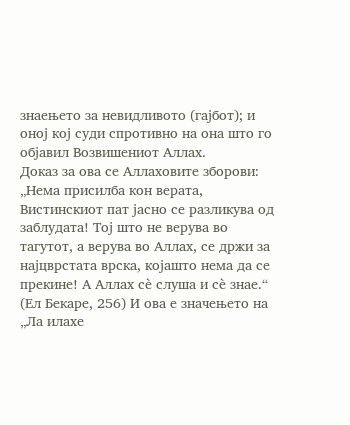знаењето за невидливото (гајбот); и оној кој суди спротивно на она што го објавил Возвишениот Аллах.
Доказ за ова се Аллаховите зборови: „Нема присилба кон верата, Вистинскиот пат јасно се разликува од заблудата! Тој што не верува во тагутот, а верува во Аллах, се држи за најцврстата врска, којашто нема да се прекине! А Аллах сè слуша и сè знае.“ (Ел Бекаре, 256) И ова е значењето на „Ла илахе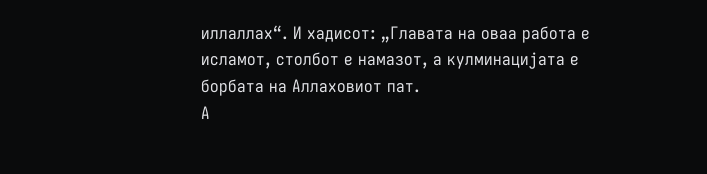иллаллах“. И хадисот: „Главата на оваа работа е исламот, столбот е намазот, а кулминацијата е борбата на Аллаховиот пат.
А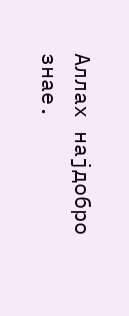Аллах најдобро знае.